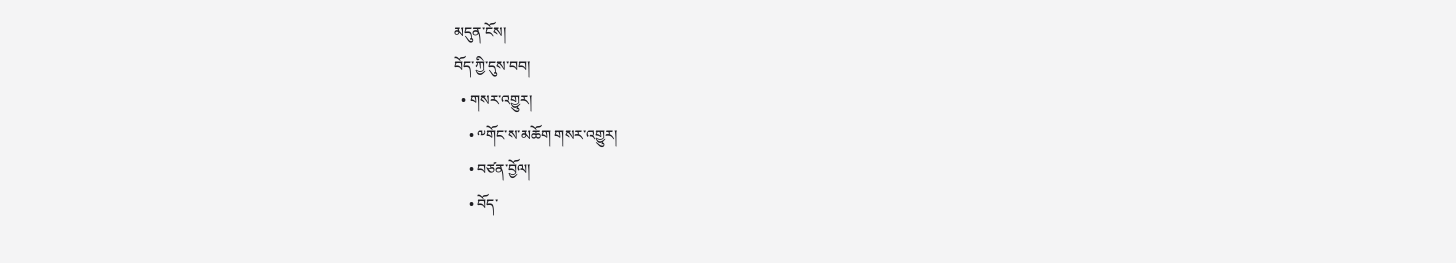མདུན་ངོས།
བོད་ཀྱི་དུས་བབ།
  • གསར་འགྱུར།
    • ༸གོང་ས་མཆོག གསར་འགྱུར།
    • བཙན་བྱོལ།
    • བོད་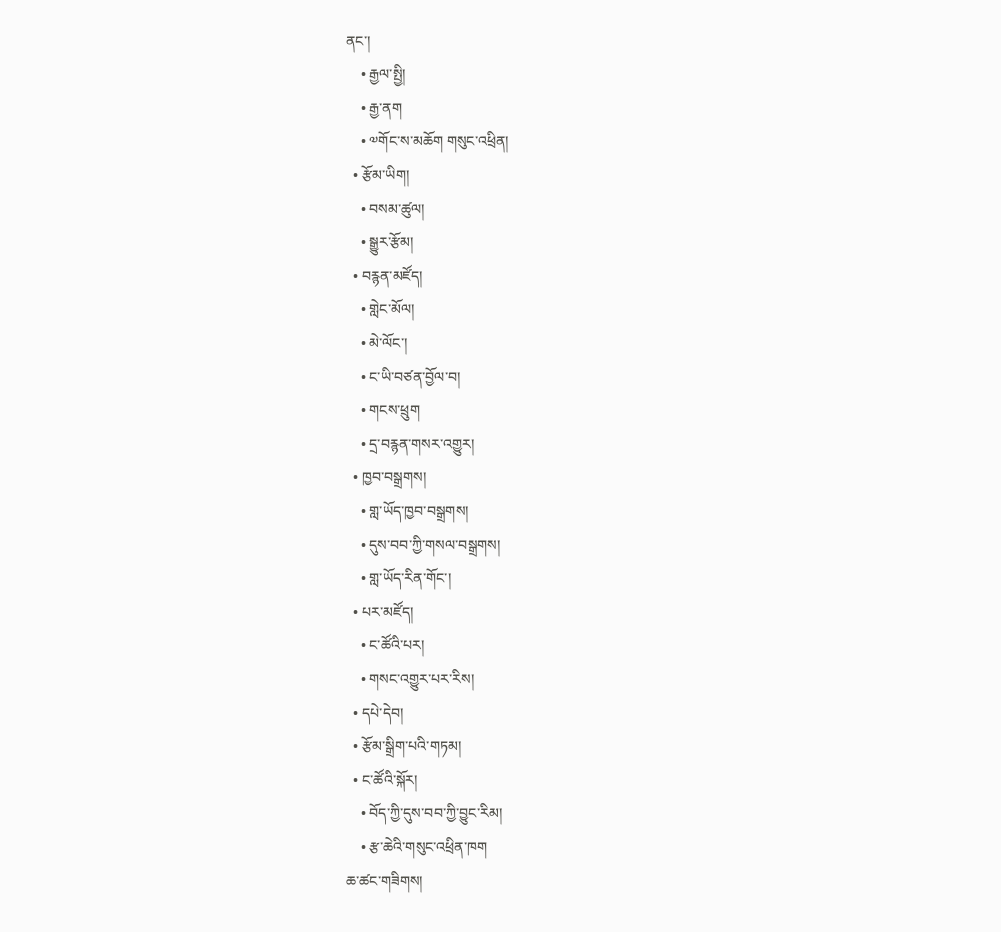ནང་།
    • རྒྱལ་སྤྱི།
    • རྒྱ་ནག
    • ༧གོང་ས་མཆོག གསུང་འཕྲིན།
  • རྩོམ་ཡིག།
    • བསམ་ཚུལ།
    • སྒྱུར་རྩོམ།
  • བརྙན་མཛོད།
    • གླེང་མོལ།
    • མེ་ལོང་།
    • ང་ཡི་བཙན་བྱོལ་བ།
    • གངས་ཕྲུག
    • དྲ་བརྙན་གསར་འགྱུར།
  • ཁྱབ་བསྒྲགས།
    • གླ་ཡོད་ཁྱབ་བསྒྲགས།
    • དུས་བབ་ཀྱི་གསལ་བསྒྲགས།
    • གླ་ཡོད་རིན་གོང་།
  • པར་མཛོད།
    • ང་ཚོའི་པར།
    • གསང་འགྱུར་པར་རིས།
  • དཔེ་དེབ།
  • རྩོམ་སྒྲིག་པའི་གཏམ།
  • ང་ཚོའི་སྐོར།
    • བོད་ཀྱི་དུས་བབ་ཀྱི་བྱུང་རིམ།
    • རྩ་ཆེའི་གསུང་འཕྲིན་ཁག
ཆ་ཚང་གཟིགས།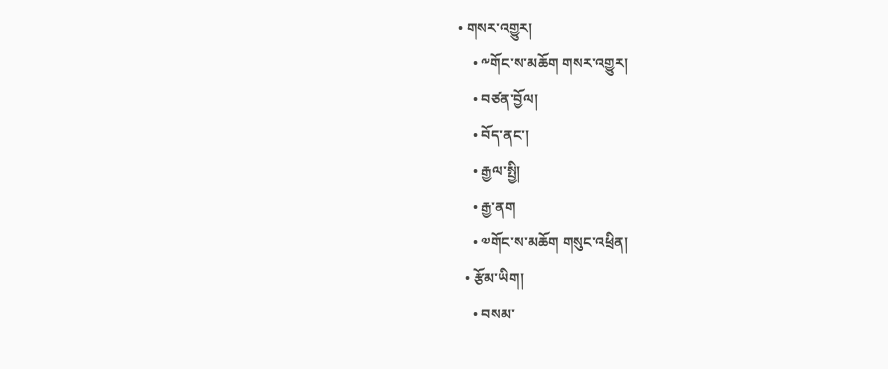• གསར་འགྱུར།
    • ༸གོང་ས་མཆོག གསར་འགྱུར།
    • བཙན་བྱོལ།
    • བོད་ནང་།
    • རྒྱལ་སྤྱི།
    • རྒྱ་ནག
    • ༧གོང་ས་མཆོག གསུང་འཕྲིན།
  • རྩོམ་ཡིག།
    • བསམ་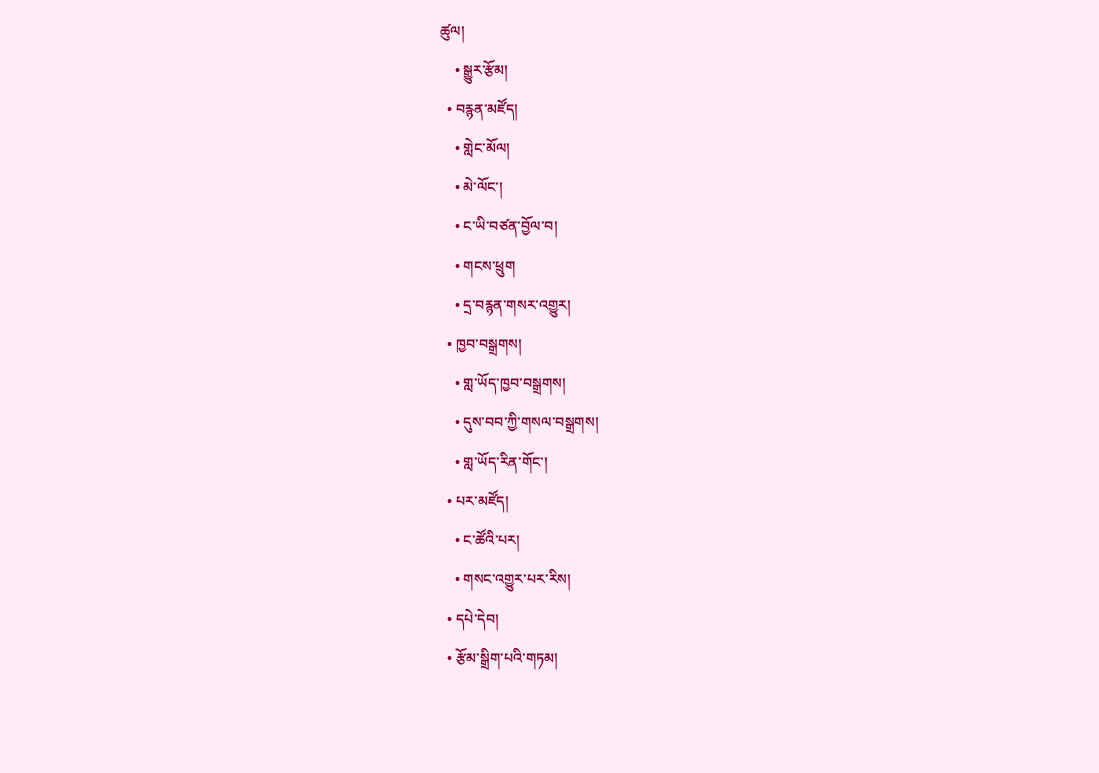ཚུལ།
    • སྒྱུར་རྩོམ།
  • བརྙན་མཛོད།
    • གླེང་མོལ།
    • མེ་ལོང་།
    • ང་ཡི་བཙན་བྱོལ་བ།
    • གངས་ཕྲུག
    • དྲ་བརྙན་གསར་འགྱུར།
  • ཁྱབ་བསྒྲགས།
    • གླ་ཡོད་ཁྱབ་བསྒྲགས།
    • དུས་བབ་ཀྱི་གསལ་བསྒྲགས།
    • གླ་ཡོད་རིན་གོང་།
  • པར་མཛོད།
    • ང་ཚོའི་པར།
    • གསང་འགྱུར་པར་རིས།
  • དཔེ་དེབ།
  • རྩོམ་སྒྲིག་པའི་གཏམ།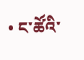• ང་ཚོའི་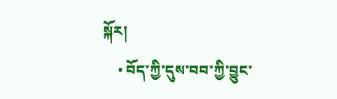སྐོར།
    • བོད་ཀྱི་དུས་བབ་ཀྱི་བྱུང་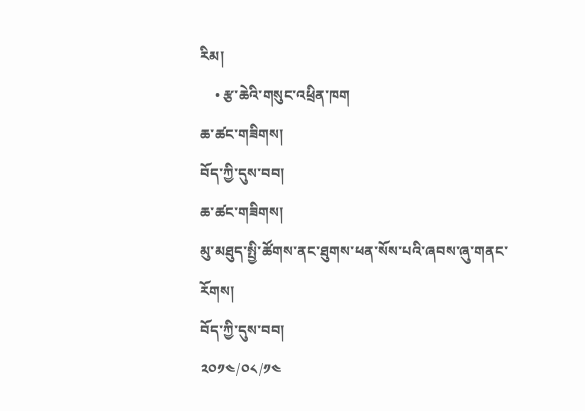རིམ།
    • རྩ་ཆེའི་གསུང་འཕྲིན་ཁག
ཆ་ཚང་གཟིགས།
བོད་ཀྱི་དུས་བབ།
ཆ་ཚང་གཟིགས།
མུ་མཐུད་སྤྱི་ཚོགས་ནང་ཐུགས་ཕན་སོས་པའི་ཞབས་ཞུ་གནང་རོགས།
བོད་ཀྱི་དུས་བབ།
༢༠༡༤/༠༨/༡༤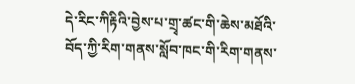དེ་རིང་ཀིརྟིའི་བྱེས་པ་གྲྭ་ཚང་གི་ཆེས་མཐོའི་བོད་ཀྱི་རིག་གནས་སློབ་ཁང་གི་རིག་གནས་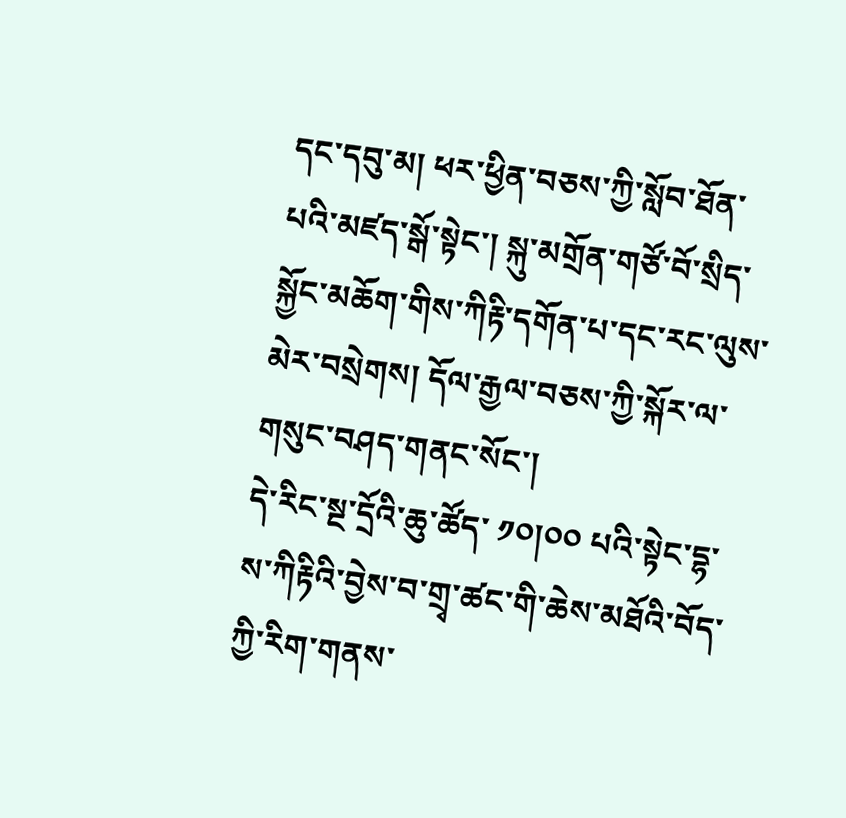དང་དབུ་མ། ཕར་ཕྱིན་བཅས་ཀྱི་སློབ་ཐོན་པའི་མཛད་སྒོ་སྟེང་། སྐུ་མགྲོན་གཙོ་བོ་སྲིད་སྐྱོང་མཆོག་གིས་ཀིརྟི་དགོན་པ་དང་རང་ལུས་མེར་བསྲེགས། དོལ་རྒྱལ་བཅས་ཀྱི་སྐོར་ལ་གསུང་བཤད་གནང་སོང་།
དེ་རིང་སྔ་དྲོའི་ཆུ་ཚོད་ ༡༠།༠༠ པའི་སྟེང་དྷ་ས་ཀིརྟིའི་བྱེས་བ་གྲྭ་ཚང་གི་ཆེས་མཐོའི་བོད་ཀྱི་རིག་གནས་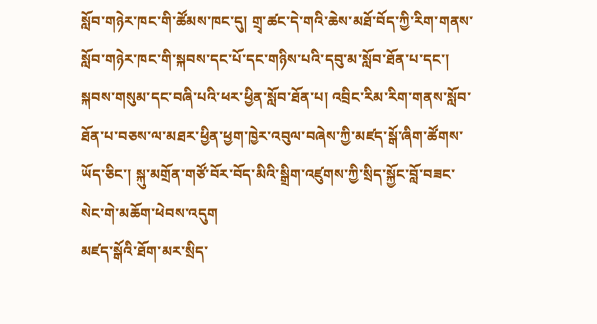སློབ་གཉེར་ཁང་གི་ཚོམས་ཁང་དུ། གྲྭ་ཚང་དེ་གའི་ཆེས་མཐོ་བོད་ཀྱི་རིག་གནས་སློབ་གཉེར་ཁང་གི་སྐབས་དང་པོ་དང་གཉིས་པའི་དབུ་མ་སློབ་ཐོན་པ་དང་། སྐབས་གསུམ་དང་བཞི་པའི་ཕར་ཕྱིན་སློབ་ཐོན་པ། འབྲིང་རིམ་རིག་གནས་སློབ་ཐོན་པ་བཅས་ལ་མཐར་ཕྱིན་ཕྱག་ཁྱེར་འབུལ་བཞེས་ཀྱི་མཛད་སྒོ་ཞིག་ཚོགས་ཡོད་ཅིང་། སྐུ་མགྲོན་གཙོ་བོར་བོད་མིའི་སྒྲིག་འཛུགས་ཀྱི་སྲིད་སྐྱོང་བློ་བཟང་སེང་གེ་མཆོག་ཕེབས་འདུག
མཛད་སྒོའི་ཐོག་མར་སྲིད་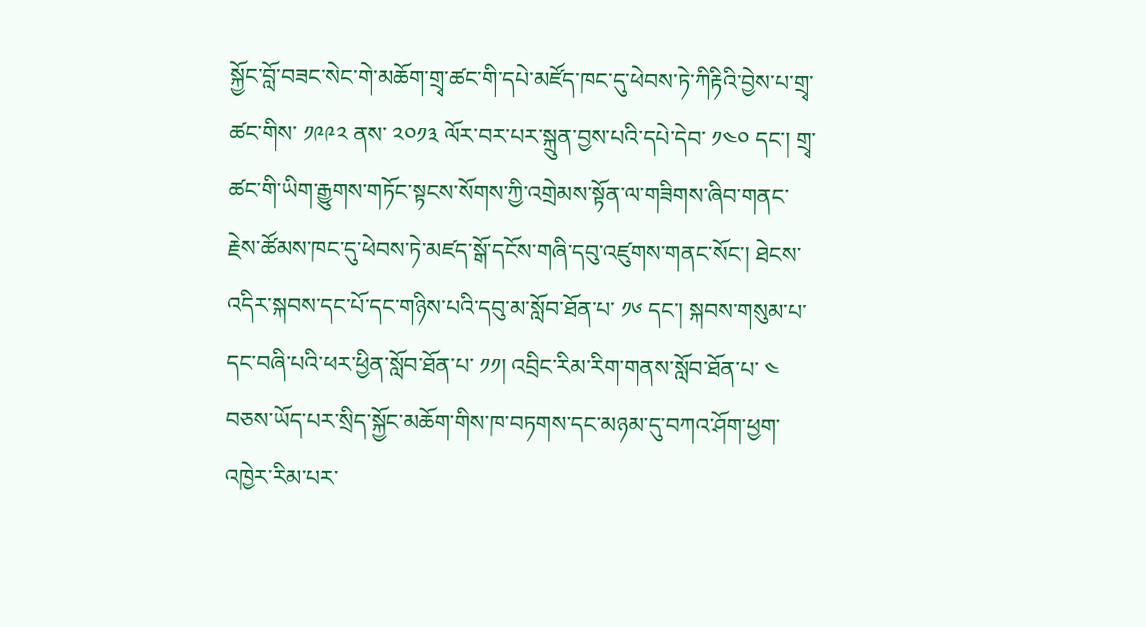སྐྱོང་བློ་བཟང་སེང་གེ་མཆོག་གྲྭ་ཚང་གི་དཔེ་མཛོད་ཁང་དུ་ཕེབས་ཏེ་ཀིརྟིའི་བྱེས་པ་གྲྭ་ཚང་གིས་ ༡༩༩༢ ནས་ ༢༠༡༣ ལོར་བར་པར་སྐྲུན་བྱས་པའི་དཔེ་དེབ་ ༡༤༠ དང་། གྲྭ་ཚང་གི་ཡིག་རྒྱུགས་གཏོང་སྟངས་སོགས་ཀྱི་འགྲེམས་སྟོན་ལ་གཟིགས་ཞིབ་གནང་རྗེས་ཚོམས་ཁང་དུ་ཕེབས་ཏེ་མཛད་སྒོ་དངོས་གཞི་དབུ་འཛུགས་གནང་སོང་། ཐེངས་འདིར་སྐབས་དང་པོ་དང་གཉིས་པའི་དབུ་མ་སློབ་ཐོན་པ་ ༡༦ དང་། སྐབས་གསུམ་པ་དང་བཞི་པའི་ཕར་ཕྱིན་སློབ་ཐོན་པ་ ༡༡། འབྲིང་རིམ་རིག་གནས་སློབ་ཐོན་པ་ ༤ བཅས་ཡོད་པར་སྲིད་སྐྱོང་མཆོག་གིས་ཁ་བཏགས་དང་མཉམ་དུ་བཀའ་ཤོག་ཕྱག་འཁྱེར་རིམ་པར་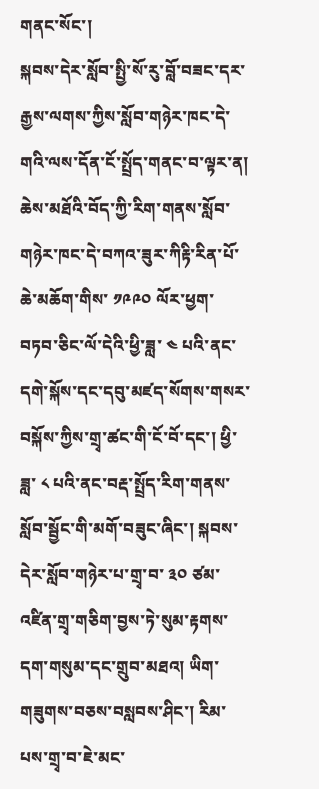གནང་སོང་།
སྐབས་དེར་སློབ་སྤྱི་སོ་རུ་བློ་བཟང་དར་རྒྱས་ལགས་ཀྱིས་སློབ་གཉེར་ཁང་དེ་གའི་ལས་དོན་ངོ་སྤྲོད་གནང་བ་ལྟར་ན། ཆེས་མཐོའི་བོད་ཀྱི་རིག་གནས་སློབ་གཉེར་ཁང་དེ་བཀའ་ཟུར་ཀིརྟི་རིན་པོ་ཆེ་མཆོག་གིས་ ༡༩༩༠ ལོར་ཕྱག་བཏབ་ཅིང་ལོ་དེའི་ཕྱི་ཟླ་ ༤ པའི་ནང་དགེ་སྐོས་དང་དབུ་མཛད་སོགས་གསར་བསྐོས་ཀྱིས་གྲྭ་ཚང་གི་ངོ་བོ་དང་། ཕྱི་ཟླ་ ༨ པའི་ནང་བརྡ་སྤྲོད་རིག་གནས་སློབ་སྦྱོང་གི་མགོ་བཟུང་ཞིང་། སྐབས་དེར་སློབ་གཉེར་པ་གྲྭ་བ་ ༣༠ ཙམ་འཛིན་གྲྭ་གཅིག་བྱས་ཏེ་སུམ་རྟགས་དག་གསུམ་དང་གྲུབ་མཐའ། ཡིག་གཟུགས་བཅས་བསླབས་ཤིང་། རིམ་པས་གྲྭ་བ་ཇེ་མང་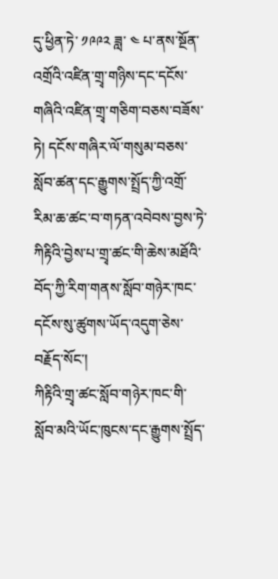དུ་ཕྱིན་ཏེ་ ༡༩༩༢ ཟླ་ ༤ པ་ནས་སྔོན་འགྲོའི་འཛིན་གྲྭ་གཉིས་དང་དངོས་གཞིའི་འཛིན་གྲྭ་གཅིག་བཅས་བཟོས་ཏེ། དངོས་གཞིར་ལོ་གསུམ་བཅས་སློབ་ཚན་དང་རྒྱུགས་སྤྲོད་ཀྱི་འགྲོ་རིམ་ཆ་ཚང་བ་གཏན་འབེབས་བྱས་ཏེ་ཀིརྟིའི་བྱེས་པ་གྲྭ་ཚང་གི་ཆེས་མཐོའི་བོད་ཀྱི་རིག་གནས་སློབ་གཉེར་ཁང་དངོས་སུ་ཚུགས་ཡོད་འདུག་ཅེས་བརྗོད་སོང་།
ཀིརྟིའི་གྲྭ་ཚང་སློབ་གཉེར་ཁང་གི་སློབ་མའི་ཡོང་ཁུངས་དང་རྒྱུགས་སྤྲོད་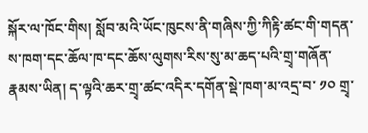སྐོར་ལ་ཁོང་གིས། སློབ་མའི་ཡོང་ཁུངས་ནི་གཞིས་ཀྱི་ཀིརྟི་ཚང་གི་གདན་ས་ཁག་དང་ཆོལ་ཁ་དང་ཆོས་ལུགས་རིས་སུ་མ་ཆད་པའི་གྲྭ་གཞོན་རྣམས་ཡིན། ད་ལྟའི་ཆར་གྲྭ་ཚང་འདིར་དགོན་སྡེ་ཁག་མ་འདྲ་བ་ ༡༠ གྲྭ་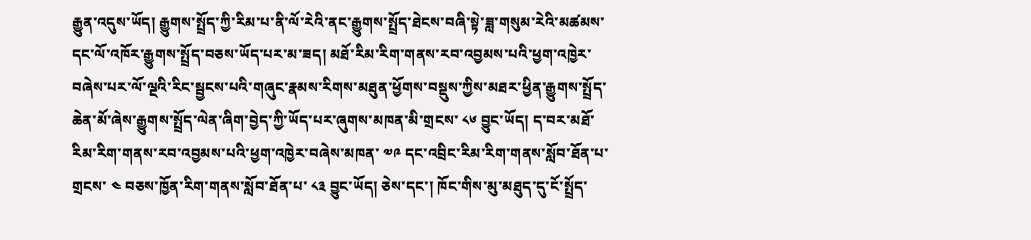རྒྱུན་འདུས་ཡོད། རྒྱུགས་སྤྲོད་ཀྱི་རིམ་པ་ནི་ལོ་རེའི་ནང་རྒྱུགས་སྤྲོད་ཐེངས་བཞི་སྟེ་ཟླ་གསུམ་རེའི་མཚམས་དང་ལོ་འཁོར་རྒྱུགས་སྤྲོད་བཅས་ཡོད་པར་མ་ཟད། མཐོ་རིམ་རིག་གནས་རབ་འབྱམས་པའི་ཕྱག་འཁྱེར་བཞེས་པར་ལོ་ལྔའི་རིང་སྦྱངས་པའི་གཞུང་རྣམས་རིགས་མཐུན་ཕྱོགས་བསྡུས་ཀྱིས་མཐར་ཕྱིན་རྒྱུགས་སྤྲོད་ཆེན་མོ་ཞེས་རྒྱུགས་སྤྲོད་ལེན་ཞིག་བྱེད་ཀྱི་ཡོད་པར་ཞུགས་མཁན་མི་གྲངས་ ༨༦ བྱུང་ཡོད། ད་བར་མཐོ་རིམ་རིག་གནས་རབ་འབྱམས་པའི་ཕྱག་འཁྱེར་བཞེས་མཁན་ ༧༩ དང་འབྲིང་རིམ་རིག་གནས་སློབ་ཐོན་པ་གྲངས་ ༤ བཅས་ཁྱོན་རིག་གནས་སློབ་ཐོན་པ་ ༨༣ བྱུང་ཡོད། ཅེས་དང་། ཁོང་གིས་མུ་མཐུད་དུ་ངོ་སྤྲོད་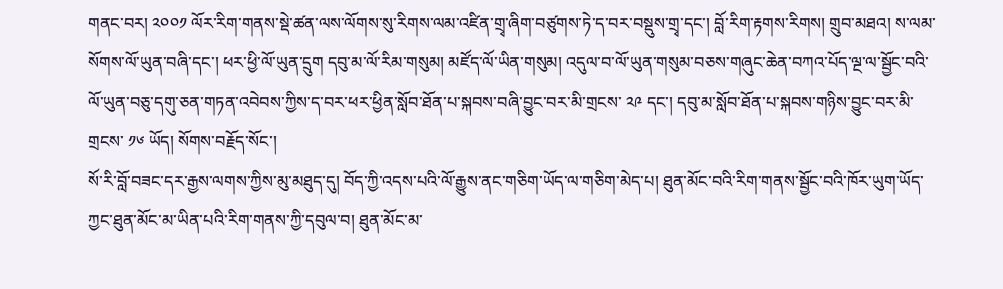གནང་བར། ༢༠༠༡ ལོར་རིག་གནས་སྡེ་ཚན་ལས་ལོགས་སུ་རིགས་ལམ་འཛིན་གྲྭ་ཞིག་བཙུགས་ཏེ་ད་བར་བསྡུས་གྲྭ་དང་། བློ་རིག་རྟགས་རིགས། གྲུབ་མཐའ། ས་ལམ་སོགས་ལོ་ཡུན་བཞི་དང་། ཕར་ཕྱི་ལོ་ཡུན་དྲུག དབུ་མ་ལོ་རིམ་གསུམ། མཛོད་ལོ་ཡིན་གསུམ། འདུལ་བ་ལོ་ཡུན་གསུམ་བཅས་གཞུང་ཆེན་བཀའ་པོད་ལྔ་ལ་སྦྱོང་བའི་ལོ་ཡུན་བཅུ་དགུ་ཅན་གཏན་འབེབས་ཀྱིས་ད་བར་ཕར་ཕྱིན་སློབ་ཐོན་པ་སྐབས་བཞི་བྱུང་བར་མི་གྲངས་ ༢༩ དང་། དབུ་མ་སློབ་ཐོན་པ་སྐབས་གཉིས་བྱུང་བར་མི་གྲངས་ ༡༦ ཡོད། སོགས་བརྗོད་སོང་།
སོ་རི་བློ་བཟང་དར་རྒྱས་ལགས་ཀྱིས་མུ་མཐུད་དུ། བོད་ཀྱི་འདས་པའི་ལོ་རྒྱུས་ནང་གཅིག་ཡོད་ལ་གཅིག་མེད་པ། ཐུན་མོང་བའི་རིག་གནས་སྦྱོང་བའི་ཁོར་ཡུག་ཡོད་ཀྱང་ཐུན་མོང་མ་ཡིན་པའི་རིག་གནས་ཀྱི་དབུལ་བ། ཐུན་མོང་མ་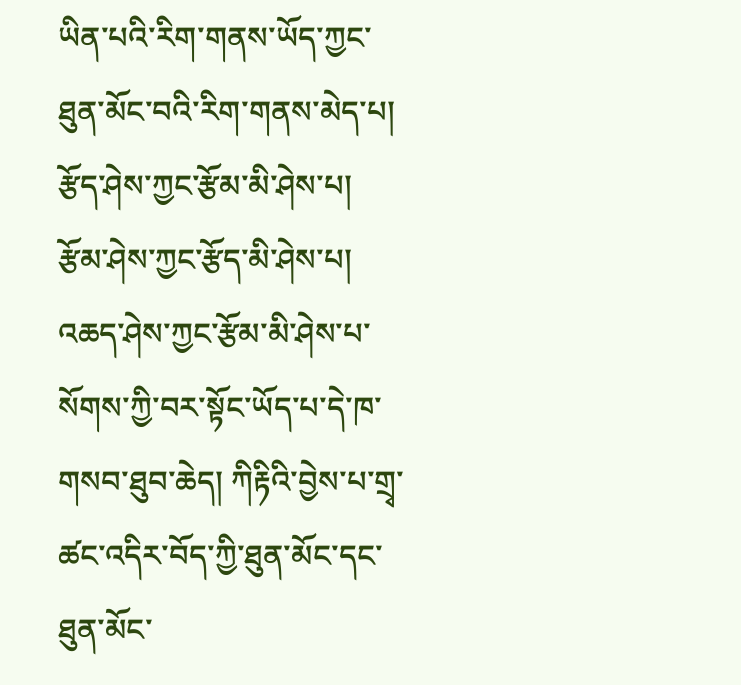ཡིན་པའི་རིག་གནས་ཡོད་ཀྱང་ཐུན་མོང་བའི་རིག་གནས་མེད་པ། རྩོད་ཤེས་ཀྱང་རྩོམ་མི་ཤེས་པ། རྩོམ་ཤེས་ཀྱང་རྩོད་མི་ཤེས་པ། འཆད་ཤེས་ཀྱང་རྩོམ་མི་ཤེས་པ་སོགས་ཀྱི་བར་སྟོང་ཡོད་པ་དེ་ཁ་གསབ་ཐུབ་ཆེད། ཀིརྟིའི་བྱེས་པ་གྲྭ་ཚང་འདིར་བོད་ཀྱི་ཐུན་མོང་དང་ཐུན་མོང་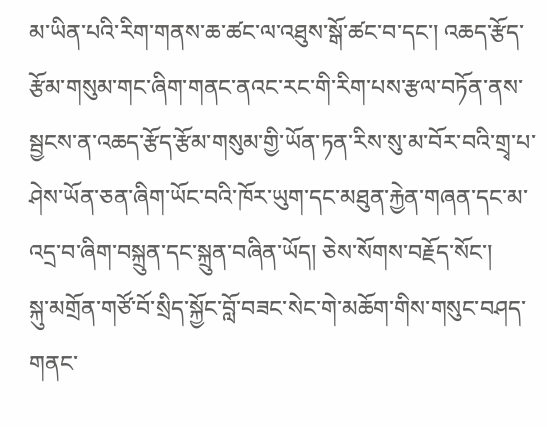མ་ཡིན་པའི་རིག་གནས་ཆ་ཚང་ལ་འཐུས་སྒོ་ཚང་བ་དང་། འཆད་རྩོད་རྩོམ་གསུམ་གང་ཞིག་གནང་ནའང་རང་གི་རིག་པས་རྩལ་བཏོན་ནས་སྦྱངས་ན་འཆད་རྩོད་རྩོམ་གསུམ་གྱི་ཡོན་ཏན་རིས་སུ་མ་བོར་བའི་གྲྭ་པ་ཤེས་ཡོན་ཅན་ཞིག་ཡོང་བའི་ཁོར་ཡུག་དང་མཐུན་རྐྱེན་གཞན་དང་མ་འདྲ་བ་ཞིག་བསྐྲུན་དང་སྐྲུན་བཞིན་ཡོད། ཅེས་སོགས་བརྗོད་སོང་།
སྐུ་མགྲོན་གཙོ་བོ་སྲིད་སྐྱོང་བློ་བཟང་སེང་གེ་མཆོག་གིས་གསུང་བཤད་གནང་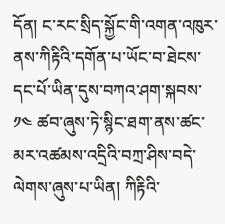དོན། ང་རང་སྲིད་སྐྱོང་གི་འགན་འཁུར་ནས་ཀིརྟིའི་དགོན་པ་ཡོང་བ་ཐེངས་དང་པོ་ཡིན་དུས་བཀའ་ཤག་སྐབས་ ༡༤ ཚབ་ཞུས་ཏེ་སྙིང་ཐག་ནས་ཚང་མར་འཚམས་འདྲིའི་བཀྲ་ཤིས་བདེ་ལེགས་ཞུས་པ་ཡིན། ཀིརྟིའི་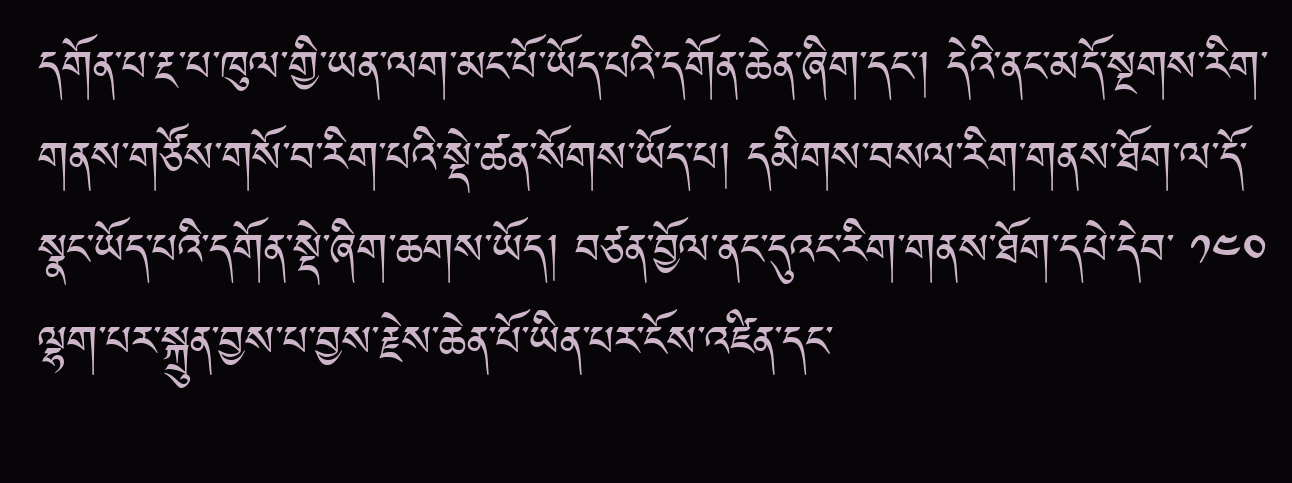དགོན་པ་རྔ་པ་ཁུལ་གྱི་ཡན་ལག་མང་པོ་ཡོད་པའི་དགོན་ཆེན་ཞིག་དང་། དེའི་ནང་མདོ་སྔགས་རིག་གནས་གཙོས་གསོ་བ་རིག་པའི་སྡེ་ཚན་སོགས་ཡོད་པ། དམིགས་བསལ་རིག་གནས་ཐོག་ལ་དོ་སྣང་ཡོད་པའི་དགོན་སྡེ་ཞིག་ཆགས་ཡོད། བཙན་བྱོལ་ནང་དུའང་རིག་གནས་ཐོག་དཔེ་དེབ་ ༡༤༠ ལྷག་པར་སྐྲུན་བྱས་པ་བྱས་རྗེས་ཆེན་པོ་ཡིན་པར་ངོས་འཛིན་དང་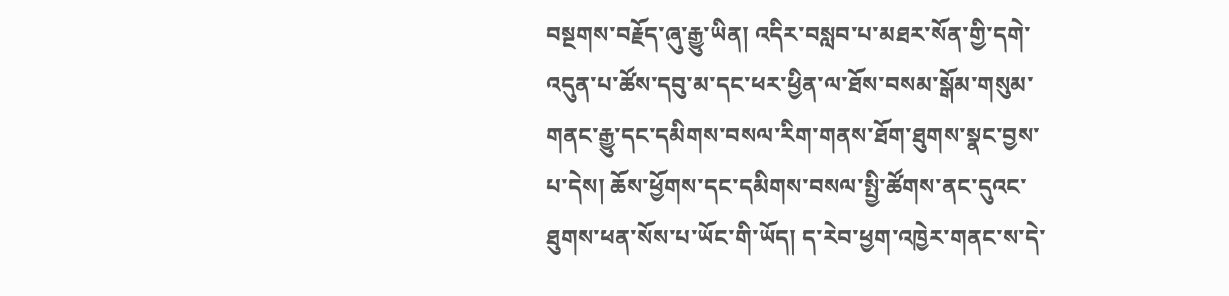བསྔགས་བརྗོད་ཞུ་རྒྱུ་ཡིན། འདིར་བསླབ་པ་མཐར་སོན་གྱི་དགེ་འདུན་པ་ཚོས་དབུ་མ་དང་ཕར་ཕྱིན་ལ་ཐོས་བསམ་སྒོམ་གསུམ་གནང་རྒྱུ་དང་དམིགས་བསལ་རིག་གནས་ཐོག་ཐུགས་སྣང་བྱས་པ་དེས། ཆོས་ཕྱོགས་དང་དམིགས་བསལ་སྤྱི་ཚོགས་ནང་དུའང་ཐུགས་ཕན་སོས་པ་ཡོང་གི་ཡོད། ད་རེབ་ཕྱག་འཁྱེར་གནང་ས་དེ་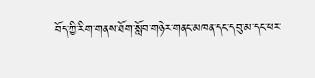བོད་ཀྱི་རིག་གནས་ཐོག་སློབ་གཉེར་གནང་མཁན་དང་དབུ་མ་དང་ཕར་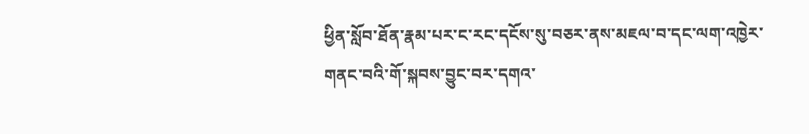ཕྱིན་སློབ་ཐོན་རྣམ་པར་ང་རང་དངོས་སུ་བཅར་ནས་མཇལ་བ་དང་ལག་འཁྱེར་གནང་བའི་གོ་སྐབས་བྱུང་བར་དགའ་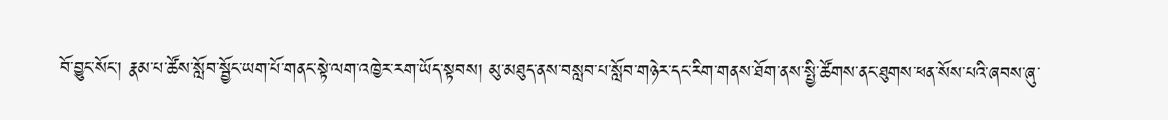བོ་བྱུང་སོང་། རྣམ་པ་ཚོས་སློབ་སྦྱོང་ཡག་པོ་གནང་སྟེ་ལག་འཁྱེར་རག་ཡོད་སྟབས། མུ་མཐུད་ནས་བསླབ་པ་སློབ་གཉེར་དང་རིག་གནས་ཐོག་ནས་སྤྱི་ཚོགས་ནང་ཐུགས་ཕན་སོས་པའི་ཞབས་ཞུ་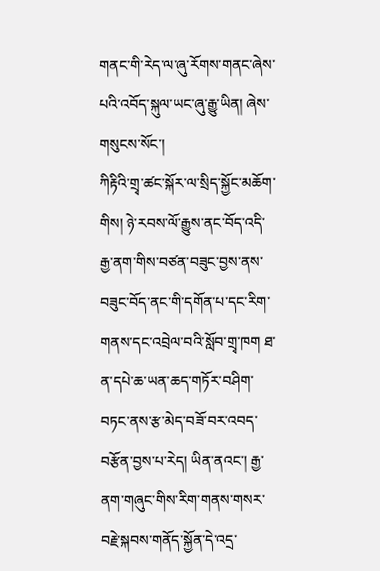གནང་གི་རེད་ལ་ཞུ་རོགས་གནང་ཞེས་པའི་འབོད་སྐུལ་ཡང་ཞུ་རྒྱུ་ཡིན། ཞེས་གསུངས་སོང་།
ཀིརྟིའི་གྲྭ་ཚང་སྐོར་ལ་སྲིད་སྐྱོང་མཆོག་གིས། ཉེ་རབས་ལོ་རྒྱུས་ནང་བོད་འདི་རྒྱ་ནག་གིས་བཙན་བཟུང་བྱས་ནས་བཟུང་བོད་ནང་གི་དགོན་པ་དང་རིག་གནས་དང་འབྲེལ་བའི་སློབ་གྲྭ་ཁག ཐ་ན་དཔེ་ཆ་ཡན་ཆད་གཏོར་བཤིག་བཏང་ནས་རྩ་མེད་བཟོ་བར་འབད་བརྩོན་བྱས་པ་རེད། ཡིན་ནའང་། རྒྱ་ནག་གཞུང་གིས་རིག་གནས་གསར་བརྗེ་སྐབས་གནོད་སྐྱོན་དེ་འདྲ་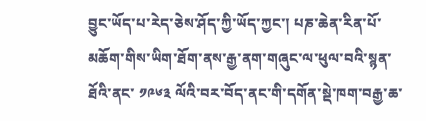བྱུང་ཡོད་པ་རེད་ཅེས་ཤོད་ཀྱི་ཡོད་ཀྱང་། པཎ་ཆེན་རིན་པོ་མཆོག་གིས་ཡིག་ཐོག་ནས་རྒྱ་ནག་གཞུང་ལ་ཕུལ་བའི་སྙན་ཐོའི་ནང་ ༡༩༦༣ ལོའི་བར་བོད་ནང་གི་དགོན་སྡེ་ཁག་བརྒྱ་ཆ་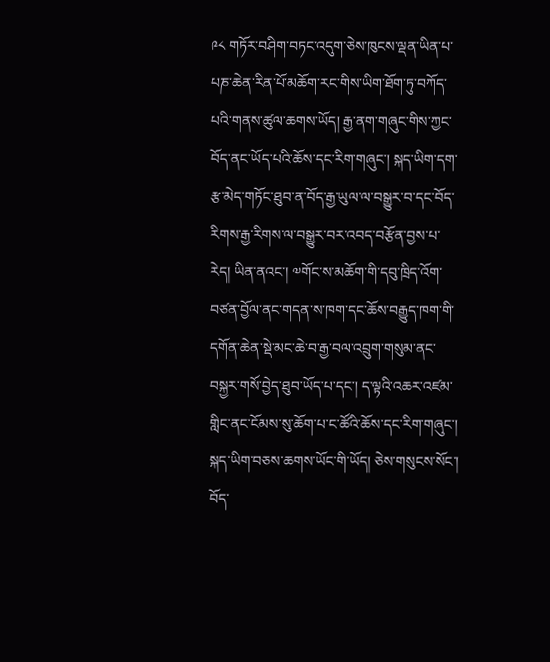༩༨ གཏོར་བཤིག་བཏང་འདུག་ཅེས་ཁུངས་ལྡན་ཡིན་པ་པཎ་ཆེན་རིན་པོ་མཆོག་རང་གིས་ཡིག་ཐོག་ཏུ་བཀོད་པའི་གནས་ཚུལ་ཆགས་ཡོད། རྒྱ་ནག་གཞུང་གིས་ཀྱང་བོད་ནང་ཡོད་པའི་ཆོས་དང་རིག་གཞུང་། སྐད་ཡིག་དག་རྩ་མེད་གཏོང་ཐུབ་ན་བོད་རྒྱ་ཡུལ་ལ་བསྒྱུར་བ་དང་བོད་རིགས་རྒྱ་རིགས་ལ་བསྒྱུར་བར་འབད་བརྩོན་བྱས་པ་རེད། ཡིན་ནའང་། ༧གོང་ས་མཆོག་གི་དབུ་ཁྲིད་འོག་བཙན་བྱོལ་ནང་གདན་ས་ཁག་དང་ཆོས་བརྒྱུད་ཁག་གི་དགོན་ཆེན་སྡེ་མང་ཆེ་བ་རྒྱ་བལ་འབྲུག་གསུམ་ནང་བསྐྱར་གསོ་བྱེད་ཐུབ་ཡོད་པ་དང་། ད་ལྟའི་འཆར་འཛམ་གླིང་ནང་ངོམས་སུ་ཆོག་པ་ང་ཚོའི་ཆོས་དང་རིག་གཞུང་། སྐད་ཡིག་བཅས་ཆགས་ཡོང་གི་ཡོད། ཅེས་གསུངས་སོང་།
བོད་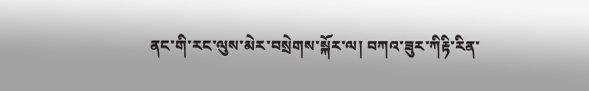ནང་གི་རང་ལུས་མེར་བསྲེགས་སྐོར་ལ། བཀའ་ཟུར་ཀིརྟི་རིན་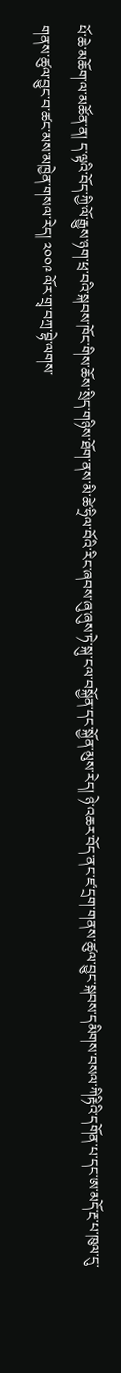པོ་ཆེ་མཆོག་ལ་མཚོན་ན། ད་ལྟའི་བོད་ཀྱི་ལོ་རྒྱུས་ཉག་ཕྲ་བའི་སྐབས་ཁོང་གིས་ཆོས་སྲིད་གཉིས་ཐོག་ནས་མི་ཚེ་ཧྲིལ་བོའི་རིང་ཞབས་ཞུ་ཞུས་ཏེ་སྐུ་ངལ་བསྐྱོན་དང་སྐྱོན་མུས་རེད། ཉེ་འཆར་བོད་ནང་ཛ་དྲག་གནས་ཚུལ་བྱུང་སྐབས་དམིགས་བསལ་ཀིརྟིའི་དགོན་པ་དང་ཨ་མདོ་རྔ་པ་ཁུལ་དུ་གནས་ཚུལ་བྱུང་བ་ཚང་མས་མཁྱེན་གསལ་རེད། ༢༠༠༩ ལོར་གྲྭ་བཀྲ་བྷེ་ལགས་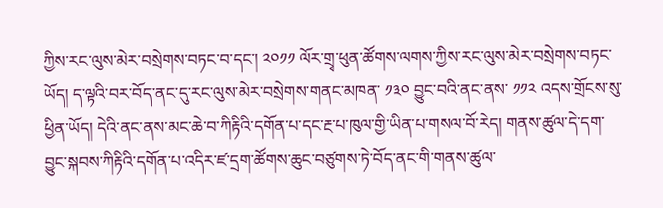ཀྱིས་རང་ལུས་མེར་བསྲེགས་བཏང་བ་དང་། ༢༠༡༡ ལོར་གྲྭ་ཕུན་ཚོགས་ལགས་ཀྱིས་རང་ལུས་མེར་བསྲེགས་བཏང་ཡོད། ད་ལྟའི་བར་བོད་ནང་དུ་རང་ལུས་མེར་བསྲེགས་གནང་མཁན་ ༡༣༠ བྱུང་བའི་ནང་ནས་ ༡༡༢ འདས་གྲོངས་སུ་ཕྱིན་ཡོད། དེའི་ནང་ནས་མང་ཆེ་བ་ཀིརྟིའི་དགོན་པ་དང་རྔ་པ་ཁུལ་གྱི་ཡིན་པ་གསལ་བོ་རེད། གནས་ཚུལ་དེ་དག་བྱུང་སྐབས་ཀིརྟིའི་དགོན་པ་འདིར་ཛ་དྲག་ཚོགས་ཆུང་བཙུགས་ཏེ་བོད་ནང་གི་གནས་ཚུལ་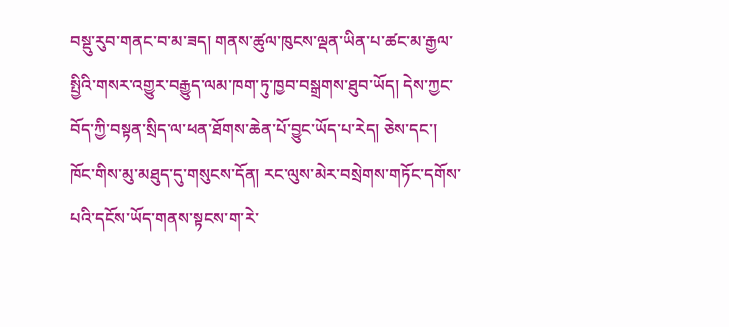བསྡུ་རུབ་གནང་བ་མ་ཟད། གནས་ཚུལ་ཁུངས་ལྡན་ཡིན་པ་ཚང་མ་རྒྱལ་སྤྱིའི་གསར་འགྱུར་བརྒྱུད་ལམ་ཁག་ཏུ་ཁྱབ་བསྒྲགས་ཐུབ་ཡོད། དེས་ཀྱང་བོད་ཀྱི་བསྟན་སྲིད་ལ་ཕན་ཐོགས་ཆེན་པོ་བྱུང་ཡོད་པ་རེད། ཅེས་དང་།
ཁོང་གིས་མུ་མཐུད་དུ་གསུངས་དོན། རང་ལུས་མེར་བསྲེགས་གཏོང་དགོས་པའི་དངོས་ཡོད་གནས་སྟངས་ག་རེ་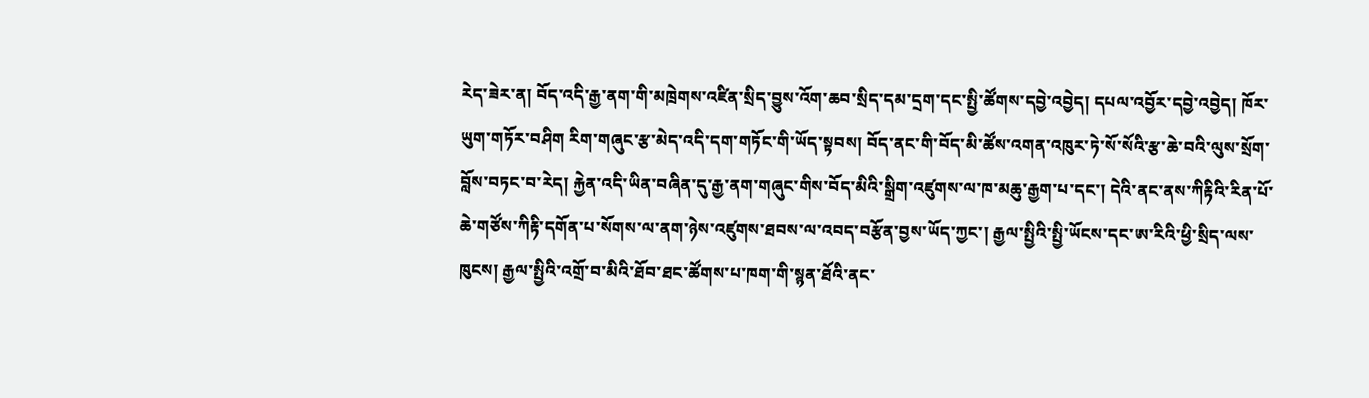རེད་ཟེར་ན། བོད་འདི་རྒྱ་ནག་གི་མཁྲེགས་འཛིན་སྲིད་བྱུས་འོག་ཆབ་སྲིད་དམ་དྲག་དང་སྤྱི་ཚོགས་དབྱེ་འབྱེད། དཔལ་འབྱོར་དབྱེ་འབྱེད། ཁོར་ཡུག་གཏོར་བཤིག རིག་གཞུང་རྩ་མེད་འདི་དག་གཏོང་གི་ཡོད་སྟབས། བོད་ནང་གི་བོད་མི་ཚོས་འགན་འཁུར་ཏེ་སོ་སོའི་རྩ་ཆེ་བའི་ལུས་སྲོག་བློས་བཏང་བ་རེད། རྐྱེན་འདི་ཡིན་བཞིན་དུ་རྒྱ་ནག་གཞུང་གིས་བོད་མིའི་སྒྲིག་འཛུགས་ལ་ཁ་མཆུ་རྒྱག་པ་དང་། དེའི་ནང་ནས་ཀིརྟིའི་རིན་པོ་ཆེ་གཙོས་ཀིརྟི་དགོན་པ་སོགས་ལ་ནག་ཉེས་འཛུགས་ཐབས་ལ་འབད་བརྩོན་བྱས་ཡོད་ཀྱང་། རྒྱལ་སྤྱིའི་སྤྱི་ཡོངས་དང་ཨ་རིའི་ཕྱི་སྲིད་ལས་ཁུངས། རྒྱལ་སྤྱིའི་འགྲོ་བ་མིའི་ཐོབ་ཐང་ཚོགས་པ་ཁག་གི་སྙན་ཐོའི་ནང་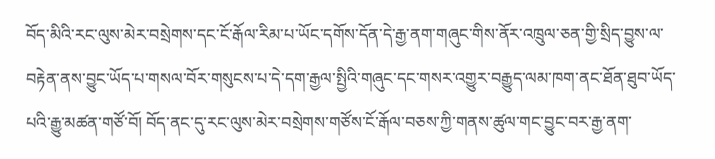བོད་མིའི་རང་ལུས་མེར་བསྲེགས་དང་ངོ་རྒོལ་རིམ་པ་ཡོང་དགོས་དོན་དེ་རྒྱ་ནག་གཞུང་གིས་ནོར་འཁྲུལ་ཅན་གྱི་སྲིད་བྱུས་ལ་བརྟེན་ནས་བྱུང་ཡོད་པ་གསལ་བོར་གསུངས་པ་དེ་དག་རྒྱལ་སྤྱིའི་གཞུང་དང་གསར་འགྱུར་བརྒྱུད་ལམ་ཁག་ནང་ཐོན་ཐུབ་ཡོད་པའི་རྒྱུ་མཚན་གཙོ་བོ། བོད་ནང་དུ་རང་ལུས་མེར་བསྲེགས་གཙོས་ངོ་རྒོལ་བཅས་ཀྱི་གནས་ཚུལ་གང་བྱུང་བར་རྒྱ་ནག་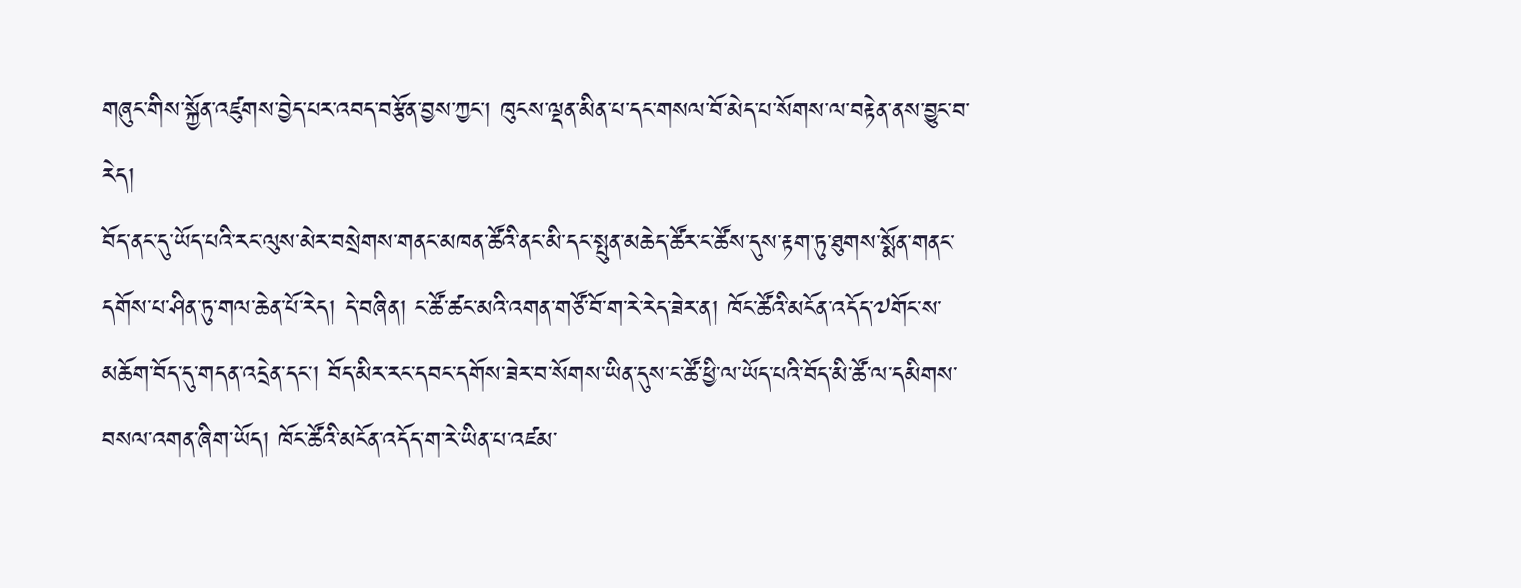གཞུང་གིས་སྐྱོན་འཛུགས་བྱེད་པར་འབད་བརྩོན་བྱས་ཀྱང་། ཁུངས་ལྡན་མིན་པ་དང་གསལ་བོ་མེད་པ་སོགས་ལ་བརྟེན་ནས་བྱུང་བ་རེད།
བོད་ནང་དུ་ཡོད་པའི་རང་ལུས་མེར་བསྲེགས་གནང་མཁན་ཚོའི་ནང་མི་དང་སྤུན་མཆེད་ཚོར་ང་ཚོས་དུས་རྟག་ཏུ་ཐུགས་སྨོན་གནང་དགོས་པ་ཤིན་ཏུ་གལ་ཆེན་པོ་རེད། དེ་བཞིན། ང་ཚོ་ཚང་མའི་འགན་གཙོ་བོ་ག་རེ་རེད་ཟེར་ན། ཁོང་ཚོའི་མངོན་འདོད་༧གོང་ས་མཆོག་བོད་དུ་གདན་འདྲེན་དང་། བོད་མིར་རང་དབང་དགོས་ཟེར་བ་སོགས་ཡིན་དུས་ང་ཚོ་ཕྱི་ལ་ཡོད་པའི་བོད་མི་ཚོ་ལ་དམིགས་བསལ་འགན་ཞིག་ཡོད། ཁོང་ཚོའི་མངོན་འདོད་ག་རེ་ཡིན་པ་འཛམ་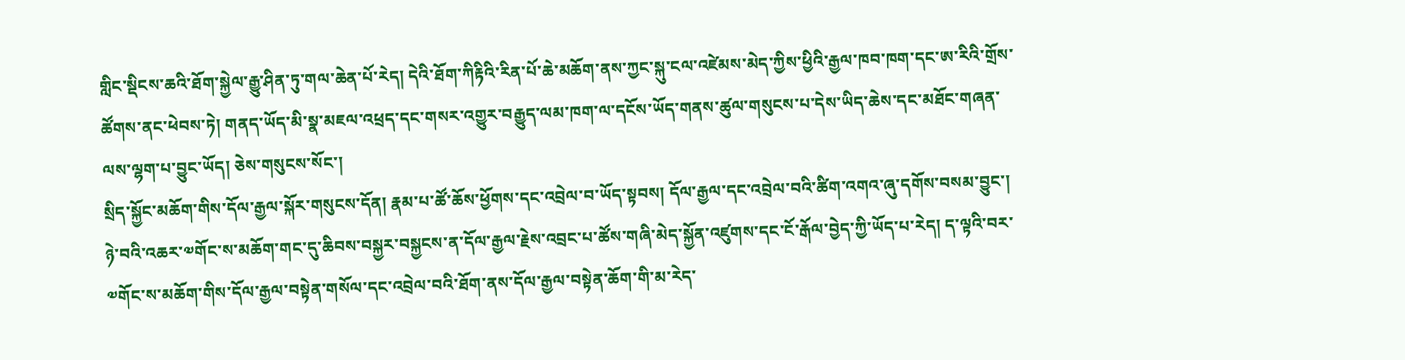གླིང་སྡིངས་ཆའི་ཐོག་སྐྱེལ་རྒྱུ་ཤིན་ཏུ་གལ་ཆེན་པོ་རེད། དེའི་ཐོག་ཀིརྟིའི་རིན་པོ་ཆེ་མཆོག་ནས་ཀྱང་སྐུ་ངལ་འཛེམས་མེད་ཀྱིས་ཕྱིའི་རྒྱལ་ཁབ་ཁག་དང་ཨ་རིའི་གྲོས་ཚོགས་ནང་ཕེབས་ཏེ། གནད་ཡོད་མི་སྣ་མཇལ་འཕྲད་དང་གསར་འགྱུར་བརྒྱུད་ལམ་ཁག་ལ་དངོས་ཡོད་གནས་ཚུལ་གསུངས་པ་དེས་ཡིད་ཆེས་དང་མཐོང་གཞན་ལས་ལྷག་པ་བྱུང་ཡོད། ཅེས་གསུངས་སོང་།
སྲིད་སྐྱོང་མཆོག་གིས་དོལ་རྒྱལ་སྐོར་གསུངས་དོན། རྣམ་པ་ཚོ་ཆོས་ཕྱོགས་དང་འབྲེལ་བ་ཡོད་སྟབས། དོལ་རྒྱལ་དང་འབྲེལ་བའི་ཚིག་འགའ་ཞུ་དགོས་བསམ་བྱུང་། ཉེ་བའི་འཆར་༧གོང་ས་མཆོག་གང་དུ་ཆིབས་བསྐྱར་བསྐྱངས་ན་དོལ་རྒྱལ་རྗེས་འབྲང་པ་ཚོས་གཞི་མེད་སྐྱོན་འཛུགས་དང་ངོ་རྒོལ་བྱེད་ཀྱི་ཡོད་པ་རེད། ད་ལྟའི་བར་༧གོང་ས་མཆོག་གིས་དོལ་རྒྱལ་བསྟེན་གསོལ་དང་འབྲེལ་བའི་ཐོག་ནས་དོལ་རྒྱལ་བསྟེན་ཆོག་གི་མ་རེད་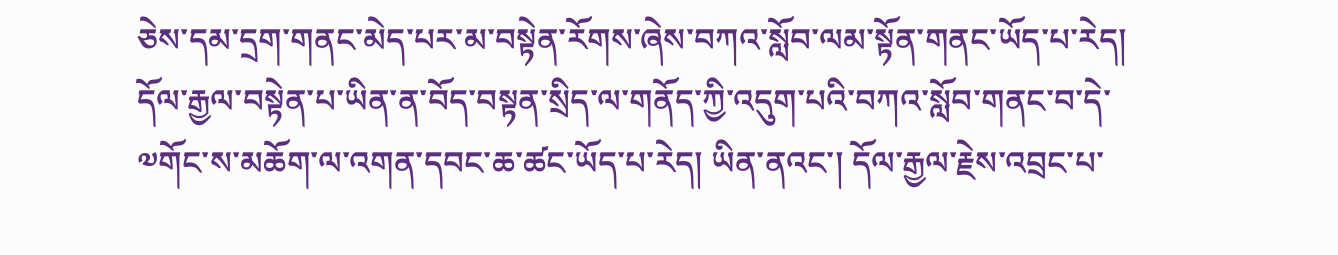ཅེས་དམ་དྲག་གནང་མེད་པར་མ་བསྟེན་རོགས་ཞེས་བཀའ་སློབ་ལམ་སྟོན་གནང་ཡོད་པ་རེད། དོལ་རྒྱལ་བསྟེན་པ་ཡིན་ན་བོད་བསྟན་སྲིད་ལ་གནོད་ཀྱི་འདུག་པའི་བཀའ་སློབ་གནང་བ་དེ་༧གོང་ས་མཆོག་ལ་འགན་དབང་ཆ་ཚང་ཡོད་པ་རེད། ཡིན་ནའང་། དོལ་རྒྱལ་རྗེས་འབྲང་པ་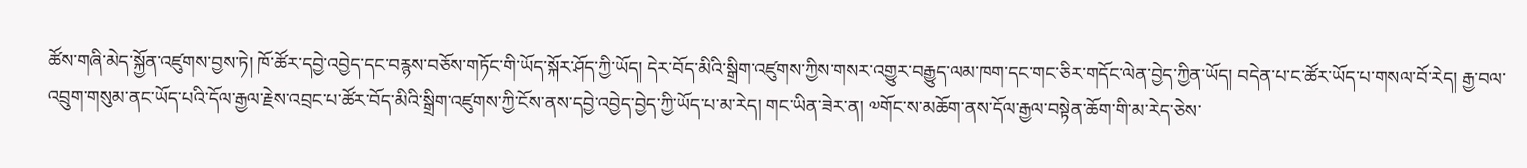ཚོས་གཞི་མེད་སྐྱོན་འཛུགས་བྱས་ཏེ། ཁོ་ཚོར་དབྱེ་འབྱེད་དང་བརྙས་བཅོས་གཏོང་གི་ཡོད་སྐོར་ཤོད་ཀྱི་ཡོད། དེར་བོད་མིའི་སྒྲིག་འཛུགས་ཀྱིས་གསར་འགྱུར་བརྒྱུད་ལམ་ཁག་དང་གང་ཅིར་གདོང་ལེན་བྱེད་ཀྱིན་ཡོད། བདེན་པ་ང་ཚོར་ཡོད་པ་གསལ་བོ་རེད། རྒྱ་བལ་འབྲུག་གསུམ་ནང་ཡོད་པའི་དོལ་རྒྱལ་རྗེས་འབྲང་པ་ཚོར་བོད་མིའི་སྒྲིག་འཛུགས་ཀྱི་ངོས་ནས་དབྱེ་འབྱེད་བྱེད་ཀྱི་ཡོད་པ་མ་རེད། གང་ཡིན་ཟེར་ན། ༧གོང་ས་མཆོག་ནས་དོལ་རྒྱལ་བསྟེན་ཆོག་གི་མ་རེད་ཅེས་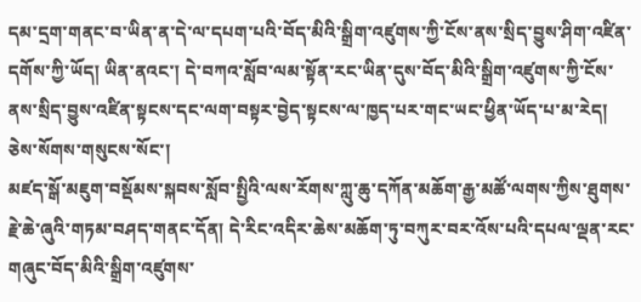དམ་དྲག་གནང་བ་ཡིན་ན་དེ་ལ་དཔག་པའི་བོད་མིའི་སྒྲིག་འཛུགས་ཀྱི་ངོས་ནས་སྲིད་བྱུས་ཤིག་འཛིན་དགོས་ཀྱི་ཡོད། ཡིན་ནའང་། དེ་བཀའ་སློབ་ལམ་སྟོན་རང་ཡིན་དུས་བོད་མིའི་སྒྲིག་འཛུགས་ཀྱི་ངོས་ནས་སྲིད་བྱུས་འཛིན་སྟངས་དང་ལག་བསྟར་བྱེད་སྟངས་ལ་ཁྱད་པར་གང་ཡང་ཕྱིན་ཡོད་པ་མ་རེད། ཅེས་སོགས་གསུངས་སོང་།
མཛད་སྒོ་མཇུག་བསྡོམས་སྐབས་སློབ་སྤྱིའི་ལས་རོགས་ཀླུ་ཆུ་དཀོན་མཆོག་རྒྱ་མཚོ་ལགས་ཀྱིས་ཐུགས་རྗེ་ཆེ་ཞུའི་གཏམ་བཤད་གནང་དོན། དེ་རིང་འདིར་ཆེས་མཆོག་ཏུ་བཀུར་བར་འོས་པའི་དཔལ་ལྡན་རང་གཞུང་བོད་མིའི་སྒྲིག་འཛུགས་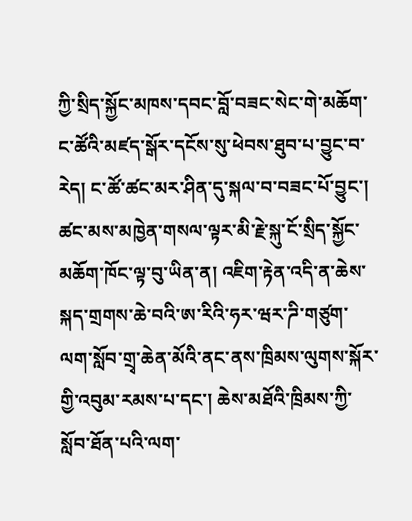ཀྱི་སྲིད་སྐྱོང་མཁས་དབང་བློ་བཟང་སེང་གེ་མཆོག་ང་ཚོའི་མཛད་སྒོར་དངོས་སུ་ཕེབས་ཐུབ་པ་བྱུང་བ་རེད། ང་ཚོ་ཚང་མར་ཤིན་དུ་སྐལ་བ་བཟང་པོ་བྱུང་། ཚང་མས་མཁྱེན་གསལ་ལྟར་མི་རྗེ་སྐུ་ངོ་སྲིད་སྐྱོང་མཆོག་ཁོང་ལྟ་བུ་ཡིན་ན། འཇིག་རྟེན་འདི་ན་ཆེས་སྐད་གྲགས་ཆེ་བའི་ཨ་རིའི་ཧར་ཝར་ཌི་གཙུག་ལག་སློབ་གྲྭ་ཆེན་མོའི་ནང་ནས་ཁྲིམས་ལུགས་སྐོར་གྱི་འབུམ་རམས་པ་དང་། ཆེས་མཐོའི་ཁྲིམས་ཀྱི་སློབ་ཐོན་པའི་ལག་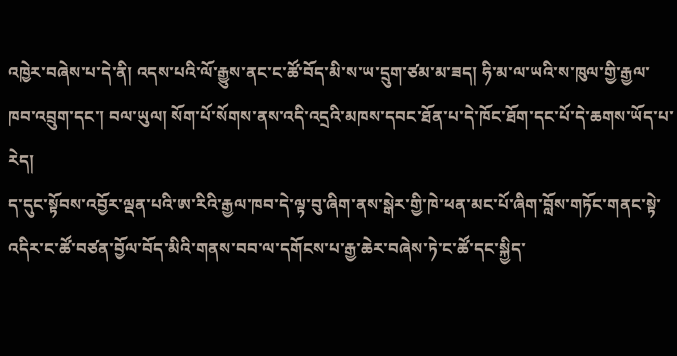འཁྱེར་བཞེས་པ་དེ་ནི། འདས་པའི་ལོ་རྒྱུས་ནང་ང་ཚོ་བོད་མི་ས་ཡ་དྲུག་ཙམ་མ་ཟད། ཧི་མ་ལ་ཡའི་ས་ཁུལ་གྱི་རྒྱལ་ཁབ་འབྲུག་དང་། བལ་ཡུལ། སོག་པོ་སོགས་ནས་འདི་འདྲའི་མཁས་དབང་ཐོན་པ་དེ་ཁོང་ཐོག་དང་པོ་དེ་ཆགས་ཡོད་པ་རེད།
ད་དུང་སྟོབས་འབྱོར་ལྡན་པའི་ཨ་རིའི་རྒྱལ་ཁབ་དེ་ལྟ་བུ་ཞིག་ནས་སྒེར་གྱི་ཁེ་ཕན་མང་པོ་ཞིག་བློས་གཏོང་གནང་སྟེ་འདིར་ང་ཚོ་བཙན་བྱོལ་བོད་མིའི་གནས་བབ་ལ་དགོངས་པ་རྒྱ་ཆེར་བཞེས་ཏེ་ང་ཚོ་དང་སྐྱིད་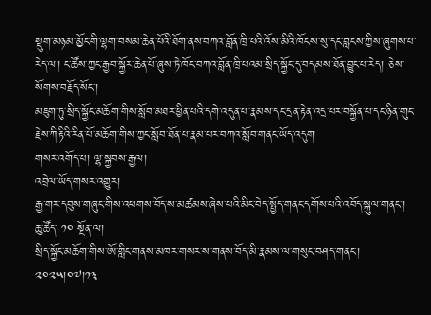སྡུག་མཉམ་མྱོང་གི་ལྷག་བསམ་ཆེན་པོའི་ཐོག་ནས་བཀའ་བློན་ཁྲི་པའི་འོས་མིའི་ཁོངས་སུ་དང་བླངས་ཀྱིས་ཞུགས་པ་རེད་ལ། ང་ཚོས་ཀྱང་རྒྱབ་སྐྱོར་ཆེན་པོ་ཞུས་ཏེ་ཁོང་བཀའ་བློན་ཁྲི་པའམ་སྲིད་སྐྱོང་དུ་བདམས་ཐོན་བྱུང་པ་རེད། ཅེས་སོགས་བརྗོད་སོང་།
མཇུག་ཏུ་སྲིད་སྐྱོང་མཆོག་གིས་སློབ་མཐར་ཕྱིན་པའི་དགེ་འདུན་པ་རྣམས་དང་དྲན་རྟེན་འདྲ་པར་བསྐྱོན་པ་དང་ཉིན་གུང་རྗེས་ཀིརྟིའི་རིན་པོ་མཆོག་གིས་ཀྱང་སློབ་ཐོན་པ་རྣམ་པར་བཀའ་སློབ་གནང་ཡོད་འདུག
གསར་འགོད་པ། ལྷ་སྐྱབས་རྒྱལ།
འབྲེལ་ཡོད་གསར་འགྱུར།
རྒྱ་གར་དབུས་གཞུང་གིས་འཕགས་བོད་ས་མཚམས་ཞེས་པའི་མིང་བེད་སྤྱོད་གནང་དགོས་པའི་འབོད་སྐུལ་གནང་།
ཆུ་ཚོད་ ༡༠ སྔོན་ལ།
སྲིད་སྐྱོང་མཆོག་གིས་ཨོ་གླིང་གནས་མཁར་གསར་ས་གནས་བོད་མི་རྣམས་ལ་གསུང་བཤད་གནང་། ༢༠༢༥།༠༧།༡༣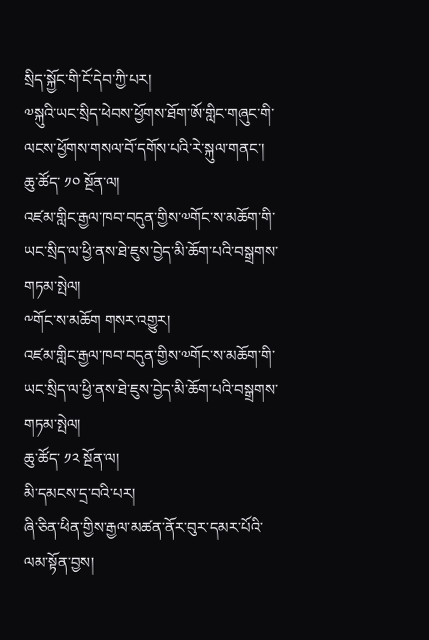སྲིད་སྐྱོང་གི་ངོ་དེབ་ཀྱི་པར།
༧སྐུའི་ཡང་སྲིད་ཕེབས་ཕྱོགས་ཐོག་ཨོ་གླིང་གཞུང་གི་ལངས་ཕྱོགས་གསལ་བོ་དགོས་པའི་རེ་སྐུལ་གནང་།
ཆུ་ཚོད་ ༡༠ སྔོན་ལ།
འཛམ་གླིང་རྒྱལ་ཁབ་བདུན་གྱིས་༧གོང་ས་མཆོག་གི་ཡང་སྲིད་ལ་ཕྱི་ནས་ཐེ་ཇུས་བྱེད་མི་ཆོག་པའི་བསྒྲགས་གཏམ་སྤེལ།
༸གོང་ས་མཆོག གསར་འགྱུར།
འཛམ་གླིང་རྒྱལ་ཁབ་བདུན་གྱིས་༧གོང་ས་མཆོག་གི་ཡང་སྲིད་ལ་ཕྱི་ནས་ཐེ་ཇུས་བྱེད་མི་ཆོག་པའི་བསྒྲགས་གཏམ་སྤེལ།
ཆུ་ཚོད་ ༡༢ སྔོན་ལ།
མི་དམངས་དྲ་བའི་པར།
ཞི་ཅིན་ཕིན་གྱིས་རྒྱལ་མཚན་ནོར་བུར་དམར་པོའི་ལམ་སྟོན་བྱས།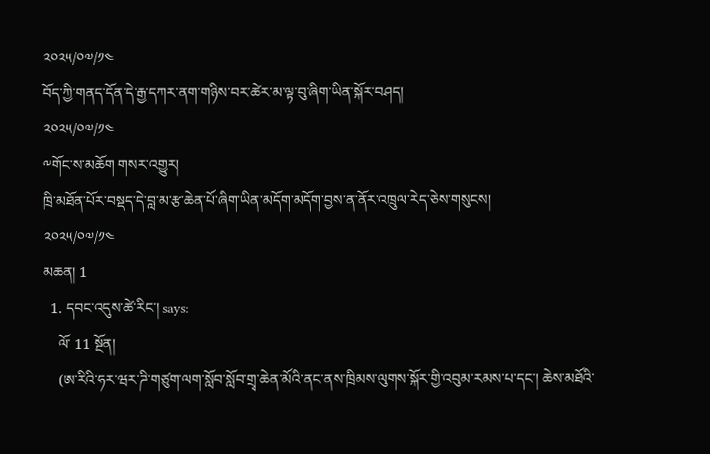༢༠༢༥/༠༧/༡༤
བོད་ཀྱི་གནད་དོན་དེ་རྒྱ་དཀར་ནག་གཉིས་བར་ཚེར་མ་ལྟ་བུ་ཞིག་ཡིན་སྐོར་བཤད།
༢༠༢༥/༠༧/༡༤
༸གོང་ས་མཆོག གསར་འགྱུར།
ཁྲི་མཐོན་པོར་བསྡད་དེ་བླ་མ་རྩ་ཆེན་པོ་ཞིག་ཡིན་མདོག་མདོག་བྱས་ན་ནོར་འཁྲུལ་རེད་ཅེས་གསུངས།
༢༠༢༥/༠༧/༡༤
མཆན། 1
  1. དབང་འདུས་ཚེ་རིང་། says:
    ལོ་ 11 སྔོན།
    (ཨ་རིའི་ཧར་ཝར་ཌི་གཙུག་ལག་སློབ་སློབ་གྲྭ་ཆེན་མོའི་ནང་ནས་ཁྲིམས་ལུགས་སྐོར་གྱི་འབུམ་རམས་པ་དང་། ཆེས་མཐོའི་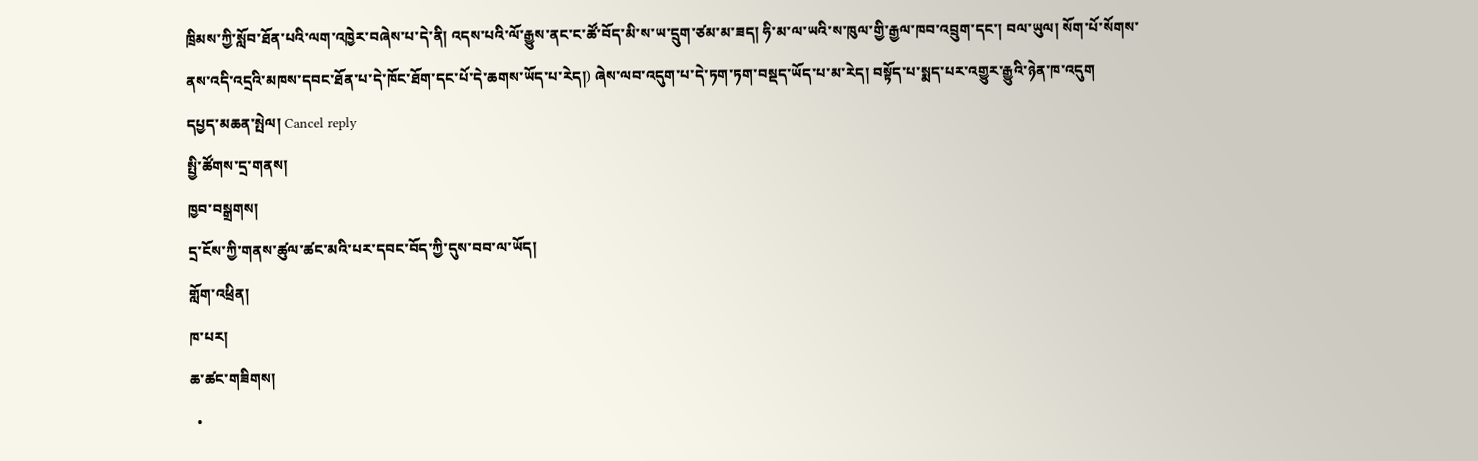ཁྲིམས་ཀྱི་སློབ་ཐོན་པའི་ལག་འཁྱེར་བཞེས་པ་དེ་ནི། འདས་པའི་ལོ་རྒྱུས་ནང་ང་ཚོ་བོད་མི་ས་ཡ་དྲུག་ཙམ་མ་ཟད། ཧི་མ་ལ་ཡའི་ས་ཁུལ་གྱི་རྒྱལ་ཁབ་འབྲུག་དང་། བལ་ཡུལ། སོག་པོ་སོགས་ནས་འདི་འདྲའི་མཁས་དབང་ཐོན་པ་དེ་ཁོང་ཐོག་དང་པོ་དེ་ཆགས་ཡོད་པ་རེད།) ཞེས་ལབ་འདུག་པ་དེ་ཏག་ཏག་བསྡད་ཡོད་པ་མ་རེད། བསྟོད་པ་སྨད་པར་འགྱུར་རྒྱུའི་ཉེན་ཁ་འདུག
དཔྱད་མཆན་སྤེལ། Cancel reply
སྤྱི་ཚོགས་དྲ་གནས།
ཁྱབ་བསྒྲགས།
དྲ་ངོས་ཀྱི་གནས་ཚུལ་ཚང་མའི་པར་དབང་བོད་ཀྱི་དུས་བབ་ལ་ཡོད།
གློག་འཕྲིན།
ཁ་པར།
ཆ་ཚང་གཟིགས།
  •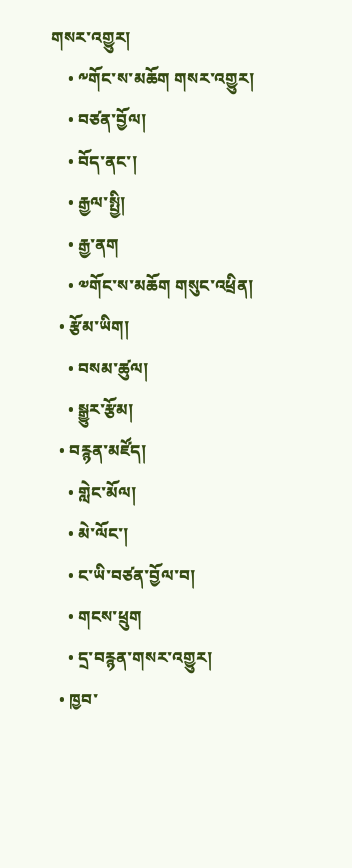གསར་འགྱུར།
    • ༸གོང་ས་མཆོག གསར་འགྱུར།
    • བཙན་བྱོལ།
    • བོད་ནང་།
    • རྒྱལ་སྤྱི།
    • རྒྱ་ནག
    • ༧གོང་ས་མཆོག གསུང་འཕྲིན།
  • རྩོམ་ཡིག།
    • བསམ་ཚུལ།
    • སྒྱུར་རྩོམ།
  • བརྙན་མཛོད།
    • གླེང་མོལ།
    • མེ་ལོང་།
    • ང་ཡི་བཙན་བྱོལ་བ།
    • གངས་ཕྲུག
    • དྲ་བརྙན་གསར་འགྱུར།
  • ཁྱབ་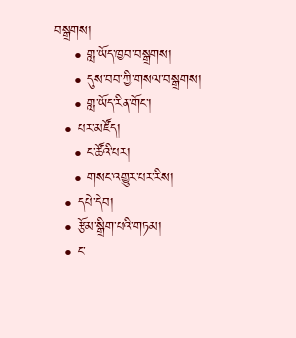བསྒྲགས།
    • གླ་ཡོད་ཁྱབ་བསྒྲགས།
    • དུས་བབ་ཀྱི་གསལ་བསྒྲགས།
    • གླ་ཡོད་རིན་གོང་།
  • པར་མཛོད།
    • ང་ཚོའི་པར།
    • གསང་འགྱུར་པར་རིས།
  • དཔེ་དེབ།
  • རྩོམ་སྒྲིག་པའི་གཏམ།
  • ང་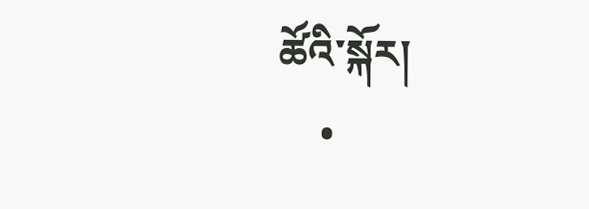ཚོའི་སྐོར།
    •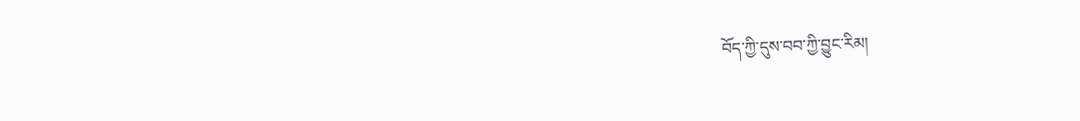བོད་ཀྱི་དུས་བབ་ཀྱི་བྱུང་རིམ།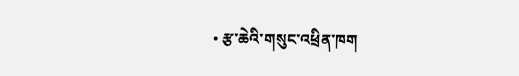• རྩ་ཆེའི་གསུང་འཕྲིན་ཁག